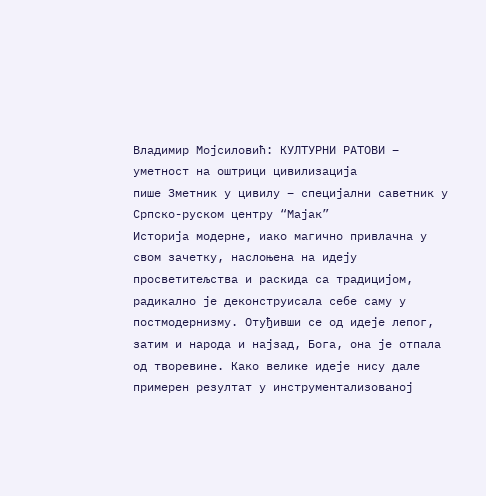Владимир Мојсиловић: КУЛТУРНИ РАТОВИ – уметност на оштрици цивилизација
пише Зметник у цивилу – специјални саветник у Српско-руском центру “Мајак”
Историја модерне, иако магично привлачна у свом зачетку, наслоњена на идеју просветитељства и раскида са традицијом, радикално је деконструисала себе саму у постмодернизму. Отуђивши се од идеје лепог, затим и народа и најзад, Бога, она је отпала од творевине. Како велике идеје нису дале примерен резултат у инструментализованој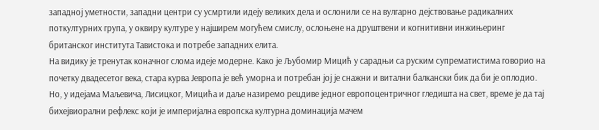западној уметности, западни центри су усмртили идеју великих дела и ослонили се на вулгарно дејствовање радикалних поткултурних група, у оквиру културе у најширем могућем смислу, ослоњене на друштвени и когнитивни инжињеринг британског института Тавистока и потребе западних елита.
На видику је тренутак коначног слома идеје модерне. Како је Љубомир Мицић у сарадњи са руским супрематистима говорио на почетку двадесетог века, стара курва Јевропа је већ уморна и потребан јој је снажни и витални балкански бик да би је оплодио. Но, у идејама Маљевича, Лисицког, Мицића и даље назиремо рецдиве једног европоцентричног гледишта на свет, време је да тај бихејвиорални рефлекс који је империјална европска културна доминација мачем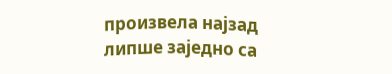произвела најзад липше заједно са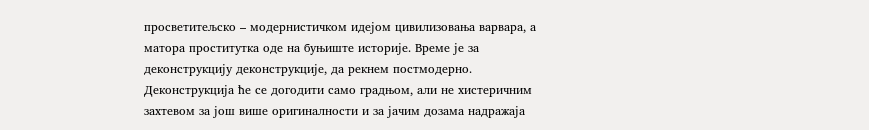просветитељско – модернистичком идејом цивилизовања варвара, а матора проститутка оде на буњиште историје. Време је за деконструкцију деконструкције, да рекнем постмодерно. Деконструкција ће се догодити само градњом, али не хистеричним захтевом за још више оригиналности и за јачим дозама надражаја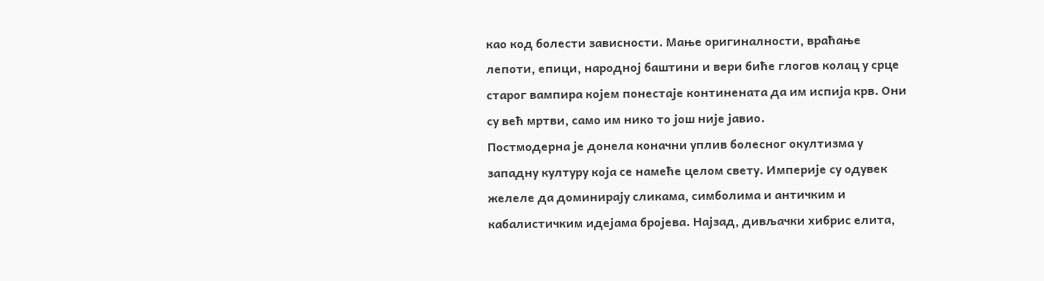као код болести зависности. Мање оригиналности, враћање лепоти, епици, народној баштини и вери биће глогов колац у срце старог вампира којем понестаје континената да им испија крв. Они су већ мртви, само им нико то још није јавио.
Постмодерна је донела коначни уплив болесног окултизма у западну културу која се намеће целом свету. Империје су одувек желеле да доминирају сликама, симболима и античким и кабалистичким идејама бројева. Најзад, дивљачки хибрис елита,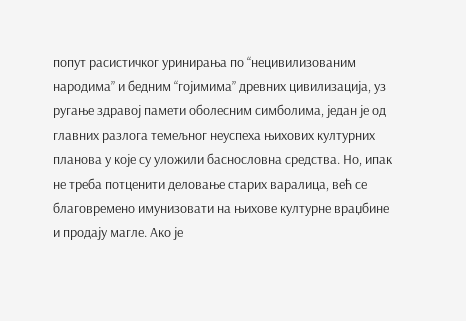попут расистичког уринирања по “нецивилизованим народима” и бедним “гојимима” древних цивилизација, уз ругање здравој памети оболесним симболима, један је од главних разлога темељног неуспеха њихових културних планова у које су уложили баснословна средства. Но, ипак не треба потценити деловање старих варалица, већ се благовремено имунизовати на њихове културне враџбине и продају магле. Ако је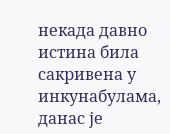некада давно истина била сакривена у инкунабулама, данас је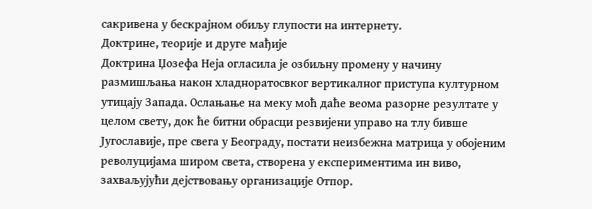сакривена у бескрајном обиљу глупости на интернету.
Доктрине, теорије и друге мађије
Доктрина Џозефа Неја огласила је озбиљну промену у начину размишљања након хладноратосвког вертикалног приступа културном утицају Запада. Ослањање на меку моћ даће веома разорне резултате у целом свету, док ће битни обрасци резвијени управо на тлу бивше Југославије, пре свега у Београду, постати неизбежна матрица у обојеним револуцијама широм света, створена у експериментима ин виво, захваљујући дејствовању организације Отпор.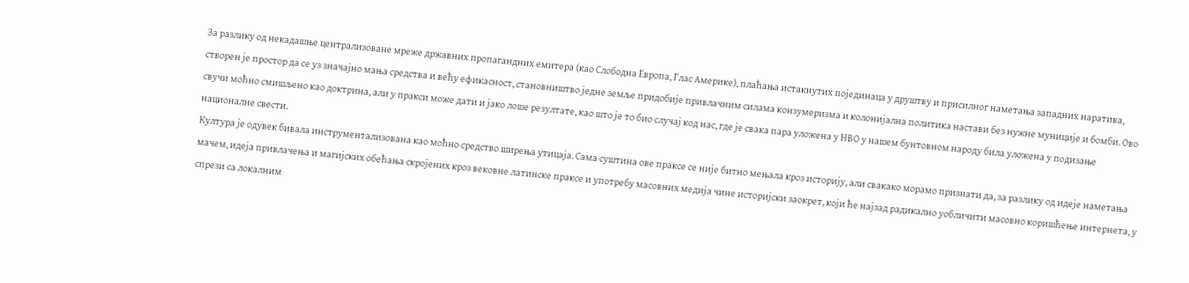За разлику од некадашње централизоване мреже државних пропагандних емитера (као Слободна Европа, Глас Америке), плаћања истакнутих појединаца у друштву и присилног наметања западних наратива, створен је простор да се уз значајно мања средства и већу ефикасност, становништво једне земље придобије привлачним силама конзумеризма и колонијална политика настави без нужне муниције и бомби. Ово свучи моћно смишљено као доктрина, али у пракси може дати и јако лоше резултате, као што је то био случај код нас, где је свака пара уложена у НВО у нашем бунтовном народу била уложена у подизање националне свести.
Култура је одувек бивала инструментализована као моћно средство ширења утицаја. Сама суштина ове праксе се није битно мењала кроз историју, али свакако морамо признати да, за разлику од идеје наметања мачем, идеја привлачења и магијских обећања скројених кроз вековне латинске праксе и употребу масовних медија чине историјски заокрет, који ће најзад радикално уобличити масовно коришћење интернета, у спрези са локалним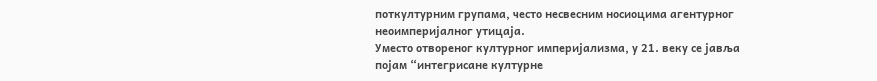поткултурним групама, често несвесним носиоцима агентурног неоимперијалног утицаја.
Уместо отвореног културног империјализма, у 21. веку се јавља појам “интегрисане културне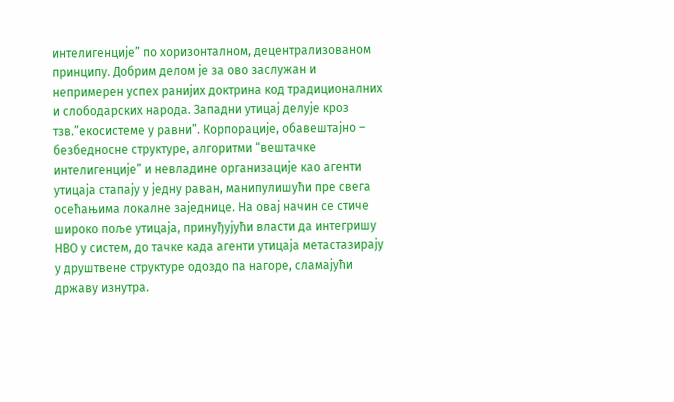интелигенције” по хоризонталном, децентрализованом принципу. Добрим делом је за ово заслужан и непримерен успех ранијих доктрина код традиционалних и слободарских народа. Западни утицај делује кроз тзв.”екосистеме у равни”. Корпорације, обавештајно – безбедносне структуре, алгоритми “вештачке интелигенције” и невладине организације као агенти утицаја стапају у једну раван, манипулишући пре свега осећањима локалне заједнице. На овај начин се стиче широко поље утицаја, принуђујући власти да интегришу НВО у систем, до тачке када агенти утицаја метастазирају у друштвене структуре одоздо па нагоре, сламајући државу изнутра.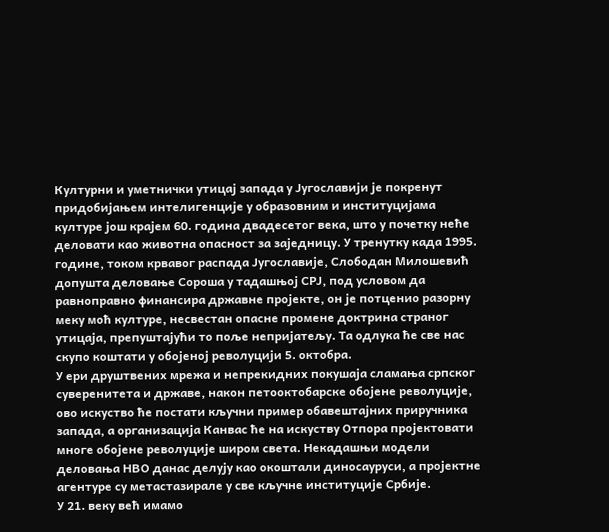Културни и уметнички утицај запада у Југославији је покренут придобијањем интелигенције у образовним и институцијама културе још крајем 60. година двадесетог века, што у почетку неће деловати као животна опасност за заједницу. У тренутку када 1995. године, током крвавог распада Југославије, Слободан Милошевић допушта деловање Сороша у тадашњој СРЈ, под условом да равноправно финансира државне пројекте, он је потценио разорну меку моћ културе, несвестан опасне промене доктрина страног утицаја, препуштајући то поље непријатељу. Та одлука ће све нас скупо коштати у обојеној револуцији 5. октобра.
У ери друштвених мрежа и непрекидних покушаја сламања српског суверенитета и државе, након петооктобарске обојене револуције, ово искуство ће постати кључни пример обавештајних приручника запада, а организација Канвас ће на искуству Отпора пројектовати многе обојене револуције широм света. Некадашњи модели деловања НВО данас делују као окоштали диносауруси, а пројектне агентуре су метастазирале у све кључне институције Србије.
У 21. веку већ имамо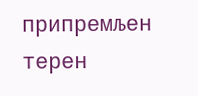припремљен терен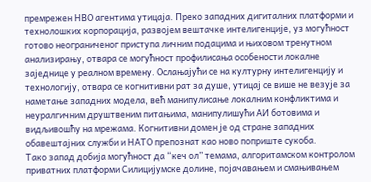премрежен НВО агентима утицаја. Преко западних дигиталних платформи и технолошких корпорација, развојем вештачке интелигенције, уз могућност готово неограниченог приступа личним подацима и њиховом тренутном анализирању, отвара се могућност профилисања особености локалне заједнице у реалном времену. Ослањајући се на културну интелигенцију и технологију, отвара се когнитивни рат за душе, утицај се више не везује за наметање западних модела, већ манипулисање локалним конфликтима и неуралгичним друштвеним питањима, манипулишући АИ ботовима и видљивошћу на мрежама. Когнитивни домен је од стране западних обавештајних служби и НАТО препознат као ново поприште сукоба.
Тако запад добија могућност да “кеч ол” темама, алгоритамском контролом приватних платформи Силицијумске долине, појачавањем и смањивањем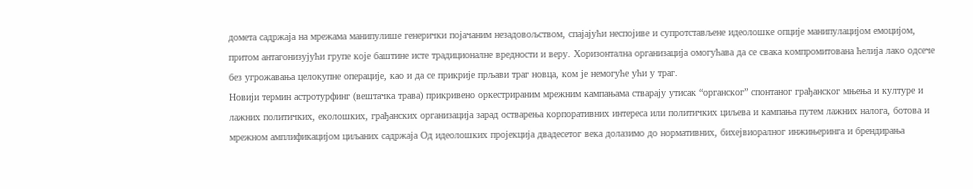домета садржаја на мрежама манипулише генерички појачаним незадовољством, спајајући неспојиве и супротстављене идеолошке опције манипулацијом емоцијом, притом антагонизујући групе које баштине исте традиционалне вредности и веру. Хоризонтална организација омогућава да се свака компромитована ћелија лако одсече без угрожавања целокупне операције, као и да се прикрије прљави траг новца, ком је немогуће ући у траг.
Новији термин астротурфинг (вештачка трава) прикривено оркестрираним мрежним кампањама стварају утисак “органског” спонтаног грађанског мњења и културе и лажних политичких, еколошких, грађанских организација зарад остварења корпоративних интереса или политичких циљева и кампања путем лажних налога, ботова и мрежном амплификацијом циљаних садржаја Од идеолошких пројекција двадесетог века долазимо до нормативних, бихејвиоралног инжињеринга и брендирања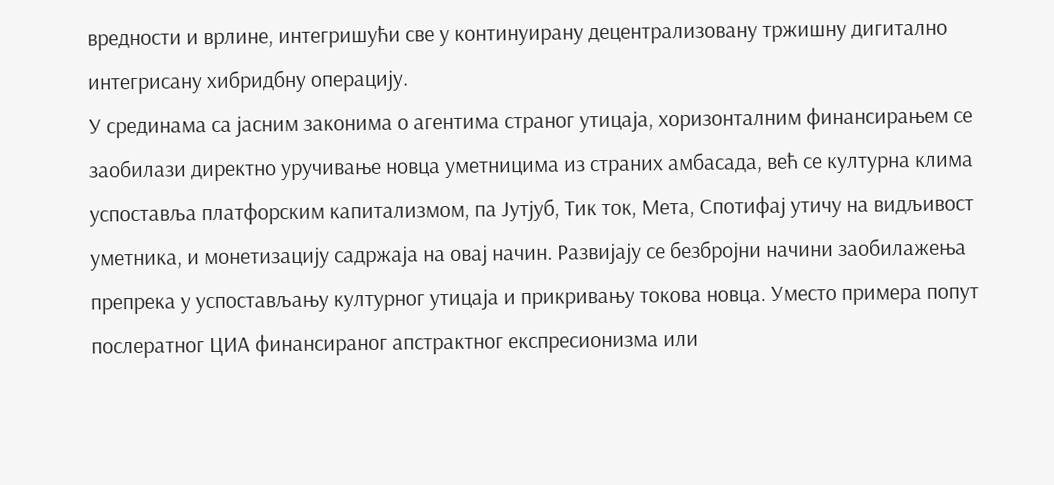вредности и врлине, интегришући све у континуирану децентрализовану тржишну дигитално интегрисану хибридбну операцију.
У срединама са јасним законима о агентима страног утицаја, хоризонталним финансирањем се заобилази директно уручивање новца уметницима из страних амбасада, већ се културна клима успоставља платфорским капитализмом, па Јутјуб, Тик ток, Мета, Спотифај утичу на видљивост уметника, и монетизацију садржаја на овај начин. Развијају се безбројни начини заобилажења препрека у успостављању културног утицаја и прикривању токова новца. Уместо примера попут послератног ЦИА финансираног апстрактног експресионизма или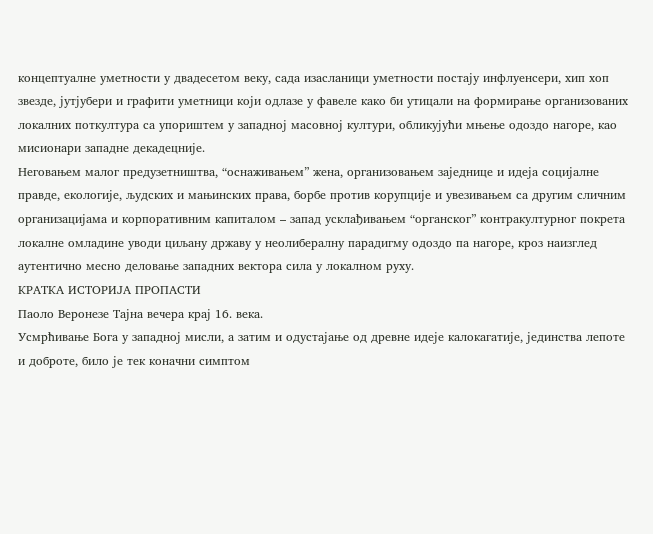концептуалне уметности у двадесетом веку, сада изасланици уметности постају инфлуенсери, хип хоп звезде, јутјубери и графити уметници који одлазе у фавеле како би утицали на формирање организованих локалних поткултура са упориштем у западној масовној култури, обликујући мњење одоздо нагоре, као мисионари западне декадецније.
Неговањем малог предузетништва, “оснаживањем” жена, организовањем заједнице и идеја социјалне правде, екологије, људских и мањинских права, борбе против корупције и увезивањем са другим сличним организацијама и корпоративним капиталом – запад усклађивањем “органског” контракултурног покрета локалне омладине уводи циљану државу у неолибералну парадигму одоздо па нагоре, кроз наизглед аутентично месно деловање западних вектора сила у локалном руху.
КРАТКА ИСТОРИЈА ПРОПАСТИ
Паоло Веронезе Тајна вечера крај 16. века.
Усмрћивање Бога у западној мисли, а затим и одустајање од древне идеје калокагатије, јединства лепоте и доброте, било је тек коначни симптом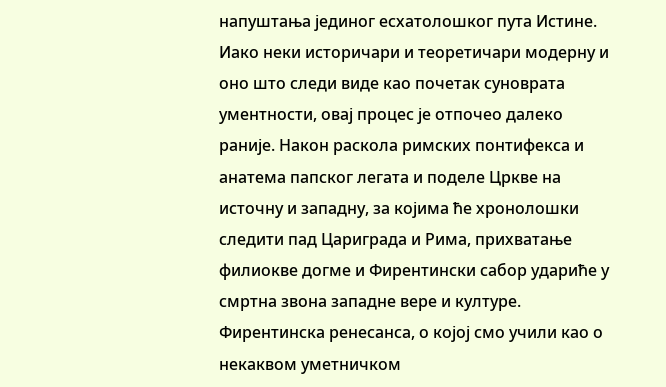напуштања јединог есхатолошког пута Истине. Иако неки историчари и теоретичари модерну и оно што следи виде као почетак суноврата ументности, овај процес је отпочео далеко раније. Након раскола римских понтифекса и анатема папског легата и поделе Цркве на источну и западну, за којима ће хронолошки следити пад Цариграда и Рима, прихватање филиокве догме и Фирентински сабор удариће у смртна звона западне вере и културе. Фирентинска ренесанса, о којој смо учили као о некаквом уметничком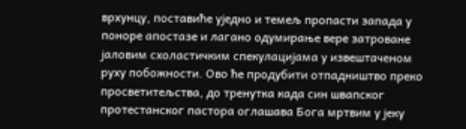врхунцу, поставиће уједно и темељ пропасти запада у поноре апостазе и лагано одумирање вере затроване јаловим схоластичким спекулацијама у извештаченом руху побожности. Ово ће продубити отпадништво преко просветитељства, до тренутка када син швапског протестанског пастора оглашава Бога мртвим у јеку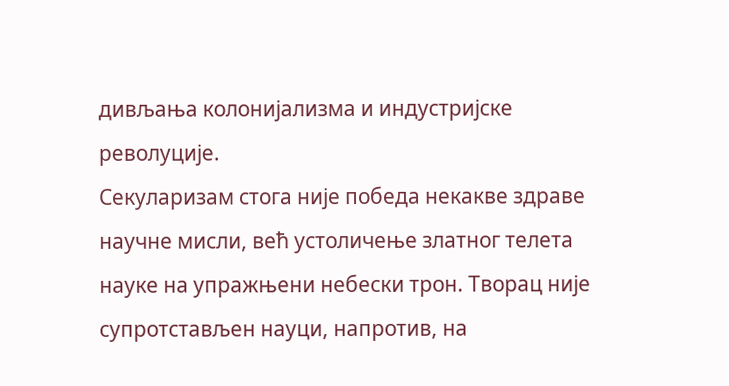дивљања колонијализма и индустријске револуције.
Секуларизам стога није победа некакве здраве научне мисли, већ устоличење златног телета науке на упражњени небески трон. Творац није супротстављен науци, напротив, на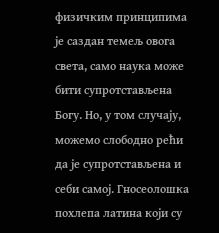физичким принципима је саздан темељ овога света, само наука може бити супротстављена Богу. Но, у том случају, можемо слободно рећи да је супротстављена и себи самој. Гносеолошка похлепа латина који су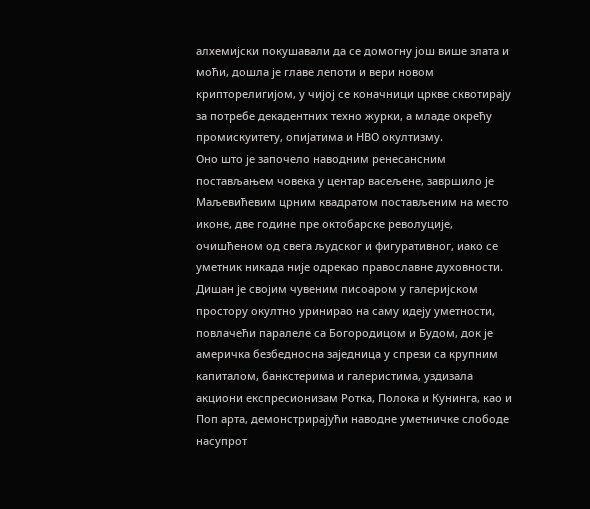алхемијски покушавали да се домогну још више злата и моћи, дошла је главе лепоти и вери новом крипторелигијом, у чијој се коначници цркве сквотирају за потребе декадентних техно журки, а младе окрећу промискуитету, опијатима и НВО окултизму.
Оно што је започело наводним ренесансним постављањем човека у центар васељене, завршило је Маљевићевим црним квадратом постављеним на место иконе, две године пре октобарске револуције, очишћеном од свега људског и фигуративног, иако се уметник никада није одрекао православне духовности. Дишан је својим чувеним писоаром у галеријском простору окултно уринирао на саму идеју уметности, повлачећи паралеле са Богородицом и Будом, док је америчка безбедносна заједница у спрези са крупним капиталом, банкстерима и галеристима, уздизала акциони експресионизам Ротка, Полока и Кунинга, као и Поп арта, демонстрирајући наводне уметничке слободе насупрот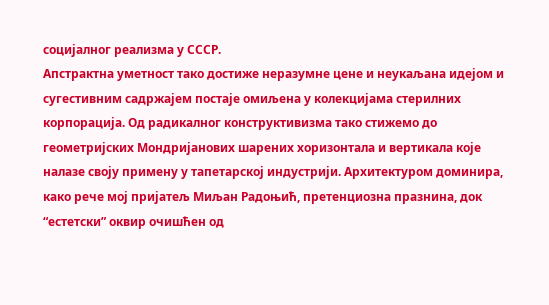социјалног реализма у СССР.
Апстрактна уметност тако достиже неразумне цене и неукаљана идејом и сугестивним садржајем постаје омиљена у колекцијама стерилних корпорација. Од радикалног конструктивизма тако стижемо до геометријских Мондријанових шарених хоризонтала и вертикала које налазе своју примену у тапетарској индустрији. Архитектуром доминира, како рече мој пријатељ Миљан Радоњић, претенциозна празнина, док “естетски” оквир очишћен од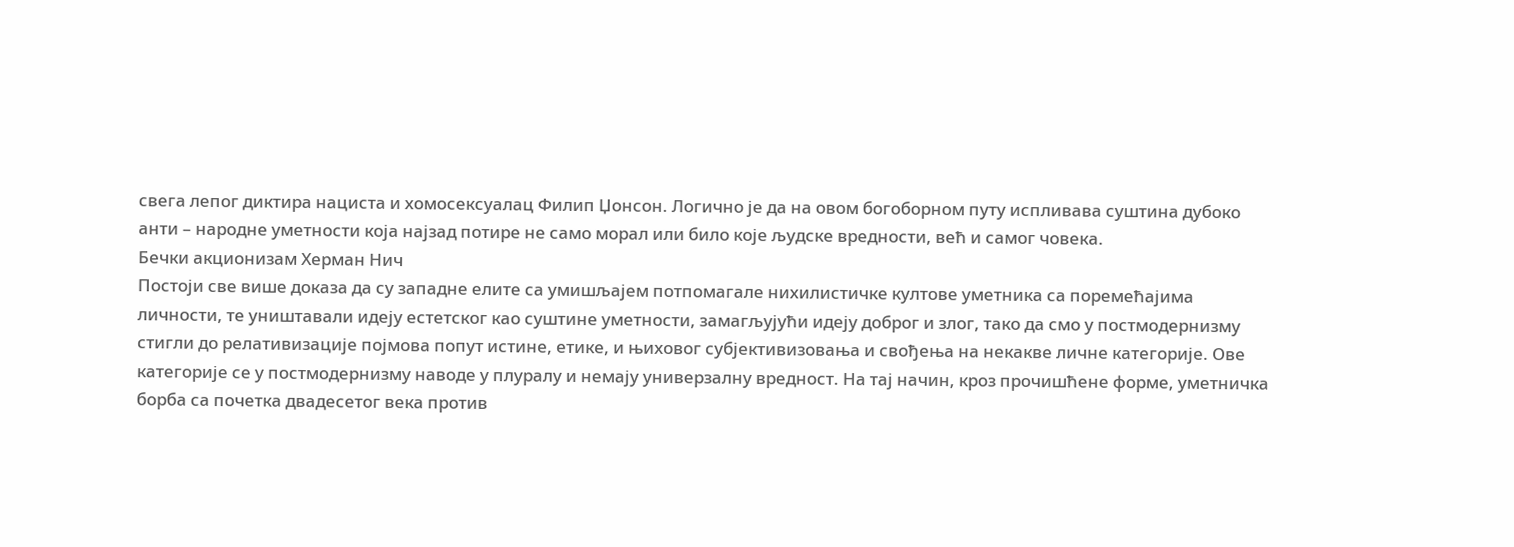свега лепог диктира нациста и хомосексуалац Филип Џонсон. Логично је да на овом богоборном путу испливава суштина дубоко анти – народне уметности која најзад потире не само морал или било које људске вредности, већ и самог човека.
Бечки акционизам Херман Нич
Постоји све више доказа да су западне елите са умишљајем потпомагале нихилистичке култове уметника са поремећајима личности, те уништавали идеју естетског као суштине уметности, замагљујући идеју доброг и злог, тако да смо у постмодернизму стигли до релативизације појмова попут истине, етике, и њиховог субјективизовања и свођења на некакве личне категорије. Ове категорије се у постмодернизму наводе у плуралу и немају универзалну вредност. На тај начин, кроз прочишћене форме, уметничка борба са почетка двадесетог века против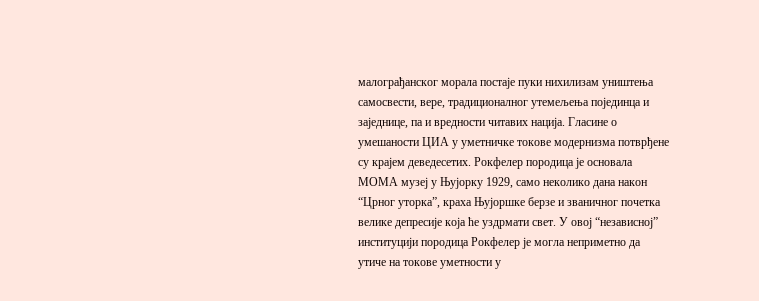малограђанског морала постаје пуки нихилизам уништења самосвести, вере, традиционалног утемељења појединца и заједнице, па и вредности читавих нација. Гласине о умешаности ЦИА у уметничке токове модернизма потврђене су крајем деведесетих. Рокфелер породица је основала МОМА музеј у Њујорку 1929, само неколико дана након “Црног уторка”, краха Њујоршке берзе и званичног почетка велике депресије која ће уздрмати свет. У овој “независној” институцији породица Рокфелер је могла неприметно да утиче на токове уметности у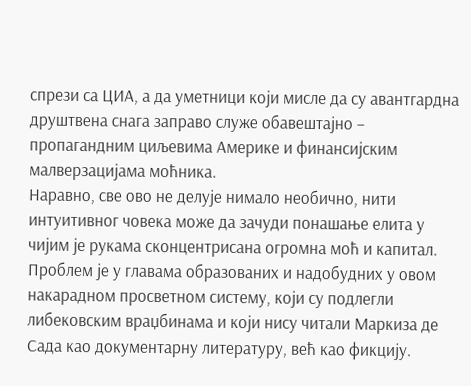спрези са ЦИА, а да уметници који мисле да су авантгардна друштвена снага заправо служе обавештајно – пропагандним циљевима Америке и финансијским малверзацијама моћника.
Наравно, све ово не делује нимало необично, нити интуитивног човека може да зачуди понашање елита у чијим је рукама сконцентрисана огромна моћ и капитал. Проблем је у главама образованих и надобудних у овом накарадном просветном систему, који су подлегли либековским враџбинама и који нису читали Маркиза де Сада као документарну литературу, већ као фикцију.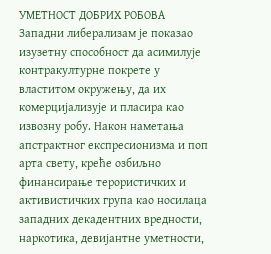УМЕТНОСТ ДОБРИХ РОБОВА
Западни либерализам је показао изузетну способност да асимилује контракултурне покрете у властитом окружењу, да их комерцијализује и пласира као извозну робу. Након наметања апстрактног експресионизма и поп арта свету, креће озбиљно финансирање терористичких и активистичких група као носилаца западних декадентних вредности, наркотика, девијантне уметности,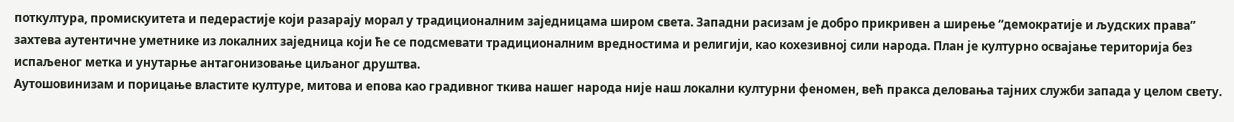поткултура, промискуитета и педерастије који разарају морал у традиционалним заједницама широм света. Западни расизам је добро прикривен а ширење “демократије и људских права” захтева аутентичне уметнике из локалних заједница који ће се подсмевати традиционалним вредностима и религији, као кохезивној сили народа. План је културно освајање територија без испаљеног метка и унутарње антагонизовање циљаног друштва.
Аутошовинизам и порицање властите културе, митова и епова као градивног ткива нашег народа није наш локални културни феномен, већ пракса деловања тајних служби запада у целом свету.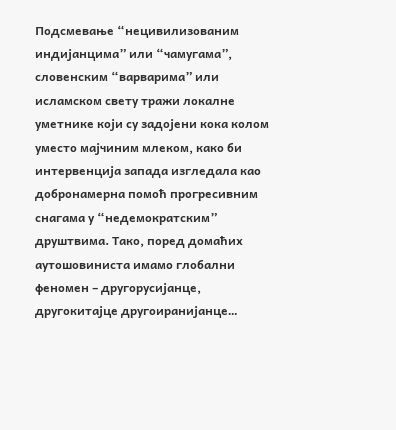Подсмевање “нецивилизованим индијанцима” или “чамугама”, словенским “варварима” или исламском свету тражи локалне уметнике који су задојени кока колом уместо мајчиним млеком, како би интервенција запада изгледала као добронамерна помоћ прогресивним снагама у “недемократским” друштвима. Тако, поред домаћих аутошовиниста имамо глобални феномен – другорусијанце, другокитајце другоиранијанце…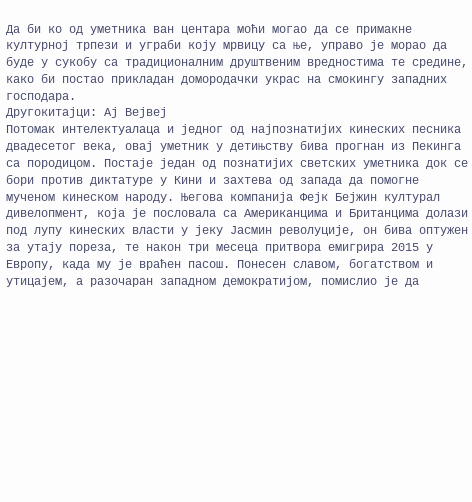Да би ко од уметника ван центара моћи могао да се примакне културној трпези и уграби коју мрвицу са ње, управо је морао да буде у сукобу са традиционалним друштвеним вредностима те средине, како би постао прикладан домородачки украс на смокингу западних господара.
Другокитајци: Ај Вејвеј
Потомак интелектуалаца и једног од најпознатијих кинеских песника двадесетог века, овај уметник у детињству бива прогнан из Пекинга са породицом. Постаје један од познатијих светских уметника док се бори против диктатуре у Кини и захтева од запада да помогне мученом кинеском народу. Његова компанија Фејк Бејжин културал дивелопмент, која је пословала са Американцима и Британцима долази под лупу кинеских власти у јеку Јасмин револуције, он бива оптужен за утају пореза, те након три месеца притвора емигрира 2015 у Европу, када му је враћен пасош. Понесен славом, богатством и утицајем, а разочаран западном демократијом, помислио је да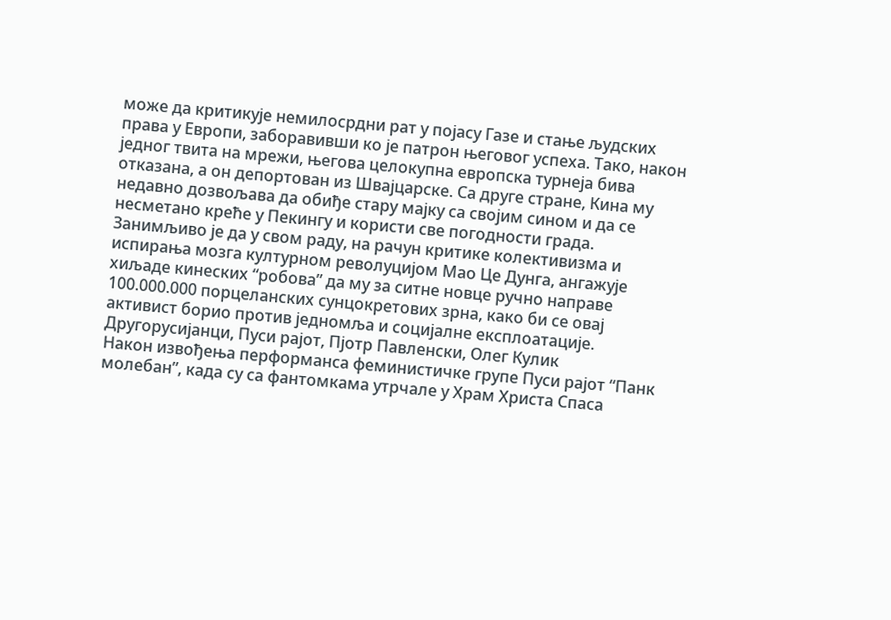може да критикује немилосрдни рат у појасу Газе и стање људских права у Европи, заборавивши ко је патрон његовог успеха. Тако, након једног твита на мрежи, његова целокупна европска турнеја бива отказана, а он депортован из Швајцарске. Са друге стране, Кина му недавно дозвољава да обиђе стару мајку са својим сином и да се несметано креће у Пекингу и користи све погодности града.
Занимљиво је да у свом раду, на рачун критике колективизма и испирања мозга културном револуцијом Мао Це Дунга, ангажује хиљаде кинеских “робова” да му за ситне новце ручно направе 100.000.000 порцеланских сунцокретових зрна, како би се овај активист борио против једномља и социјалне експлоатације.
Другорусијанци, Пуси рајот, Пјотр Павленски, Олег Кулик
Након извођења перформанса феминистичке групе Пуси рајот “Панк молебан”, када су са фантомкама утрчале у Храм Христа Спаса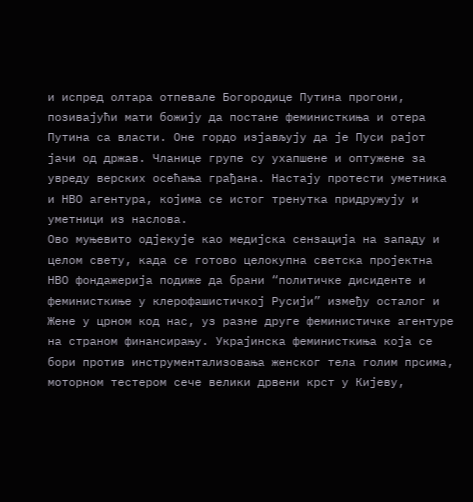и испред олтара отпевале Богородице Путина прогони, позивајући мати божију да постане феминисткиња и отера Путина са власти. Оне гордо изјављују да је Пуси рајот јачи од држав. Чланице групе су ухапшене и оптужене за увреду верских осећања грађана. Настају протести уметника и НВО агентура, којима се истог тренутка придружују и уметници из наслова.
Ово муњевито одјекује као медијска сензација на западу и целом свету, када се готово целокупна светска пројектна НВО фондажерија подиже да брани “политичке дисиденте и феминисткиње у клерофашистичкој Русији” између осталог и Жене у црном код нас, уз разне друге феминистичке агентуре на страном финансирању. Украјинска феминисткиња која се бори против инструментализовања женског тела голим прсима, моторном тестером сече велики дрвени крст у Кијеву,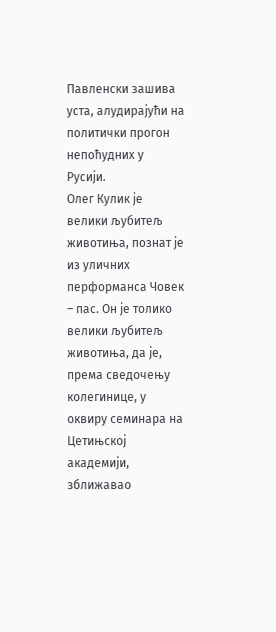Павленски зашива уста, алудирајући на политички прогон непоћудних у Русији.
Олег Кулик је велики љубитељ животиња, познат је из уличних перформанса Човек – пас. Он је толико велики љубитељ животиња, да је, према сведочењу колегинице, у оквиру семинара на Цетињској академији, зближавао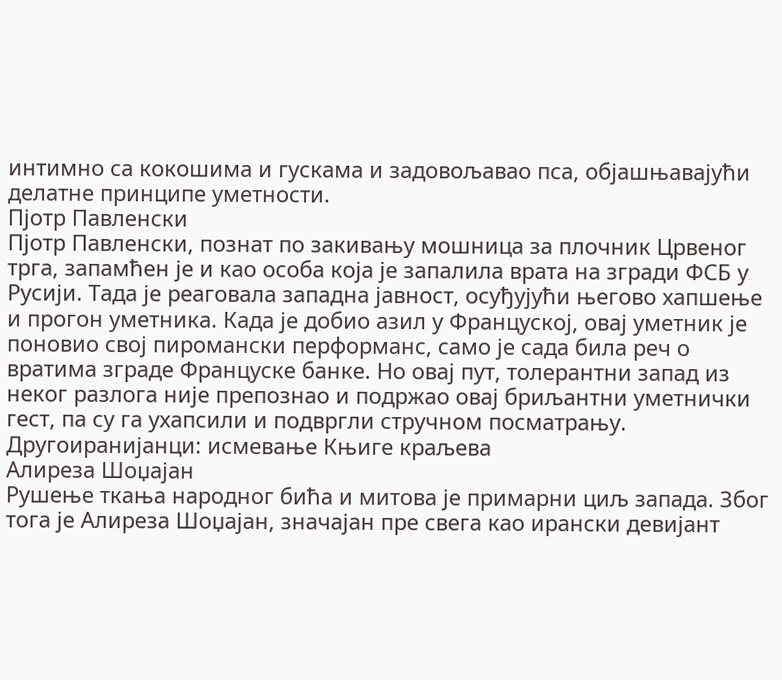интимно са кокошима и гускама и задовољавао пса, објашњавајући делатне принципе уметности.
Пјотр Павленски
Пјотр Павленски, познат по закивању мошница за плочник Црвеног трга, запамћен је и као особа која је запалила врата на згради ФСБ у Русији. Тада је реаговала западна јавност, осуђујући његово хапшење и прогон уметника. Када је добио азил у Француској, овај уметник је поновио свој пиромански перформанс, само је сада била реч о вратима зграде Француске банке. Но овај пут, толерантни запад из неког разлога није препознао и подржао овај бриљантни уметнички гест, па су га ухапсили и подвргли стручном посматрању.
Другоиранијанци: исмевање Књиге краљева
Алиреза Шоџајан
Рушење ткања народног бића и митова је примарни циљ запада. Због тога је Алиреза Шоџајан, значајан пре свега као ирански девијант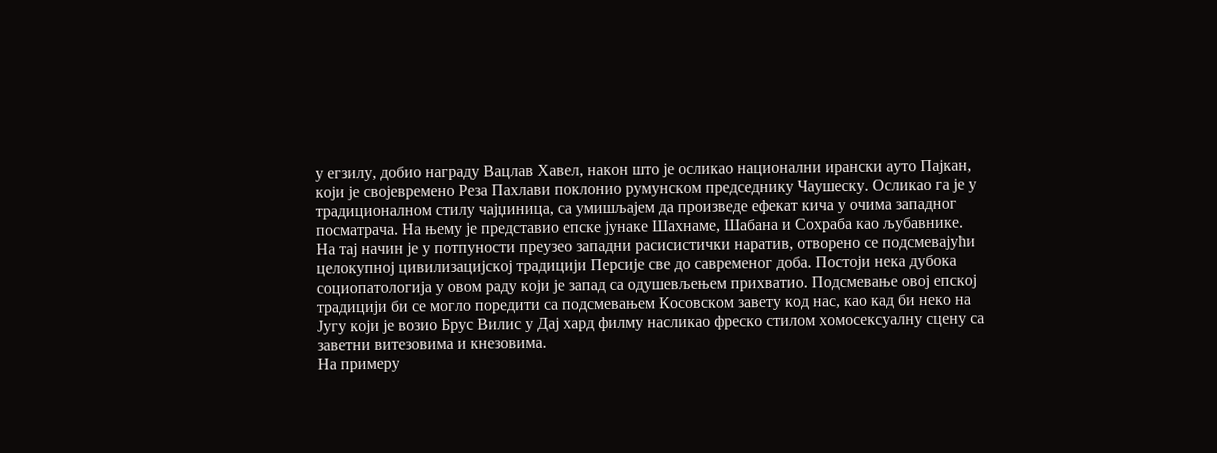у егзилу, добио награду Вацлав Хавел, након што је осликао национални ирански ауто Пајкан, који је својевремено Реза Пахлави поклонио румунском председнику Чаушеску. Осликао га је у традиционалном стилу чајџиница, са умишљајем да произведе ефекат кича у очима западног посматрача. На њему је представио епске јунаке Шахнаме, Шабана и Сохраба као љубавнике.
На тај начин је у потпуности преузео западни расисистички наратив, отворено се подсмевајући целокупној цивилизацијској традицији Персије све до савременог доба. Постоји нека дубока социопатологија у овом раду који је запад са одушевљењем прихватио. Подсмевање овој епској традицији би се могло поредити са подсмевањем Косовском завету код нас, као кад би неко на Југу који је возио Брус Вилис у Дај хард филму насликао фреско стилом хомосексуалну сцену са заветни витезовима и кнезовима.
На примеру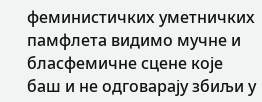феминистичких уметничких памфлета видимо мучне и бласфемичне сцене које баш и не одговарају збиљи у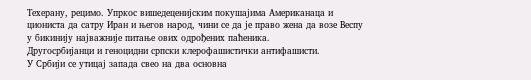Техерану, рецимо. Упркос вишедеценијским покушајима Американаца и циониста да сатру Иран и његов народ, чини се да је право жена да возе Веспу у бикинију најважније питање ових одрођених паћеника.
Другосрбијанци и геноцидни српски клерофашистички антифашисти.
У Србији се утицај запада свео на два основна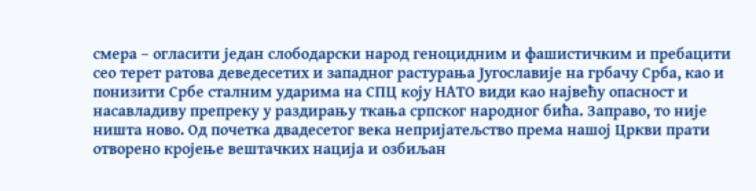смера – огласити један слободарски народ геноцидним и фашистичким и пребацити сео терет ратова деведесетих и западног растурања Југославије на грбачу Срба, као и понизити Србе сталним ударима на СПЦ коју НАТО види као највећу опасност и насавладиву препреку у раздирању ткања српског народног бића. Заправо, то није ништа ново. Од почетка двадесетог века непријатељство према нашој Цркви прати отворено кројење вештачких нација и озбиљан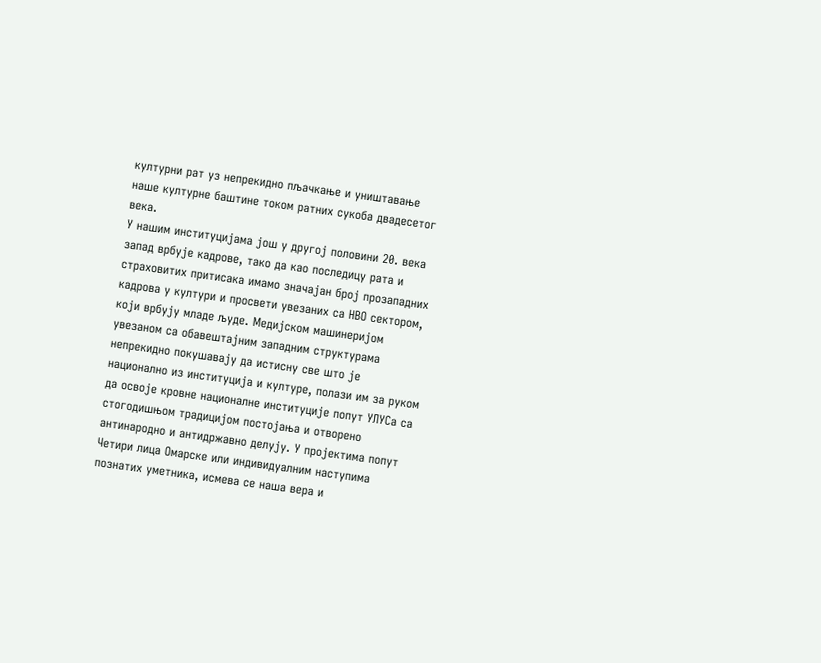културни рат уз непрекидно пљачкање и уништавање наше културне баштине током ратних сукоба двадесетог века.
У нашим институцијама још у другој половини 20. века запад врбује кадрове, тако да као последицу рата и страховитих притисака имамо значајан број прозападних кадрова у култури и просвети увезаних са НВО сектором, који врбују младе људе. Медијском машинеријом увезаном са обавештајним западним структурама непрекидно покушавају да истисну све што је национално из институција и културе, полази им за руком да освоје кровне националне институције попут УЛУСа са стогодишњом традицијом постојања и отворено антинародно и антидржавно делују. У пројектима попут Четири лица Омарске или индивидуалним наступима познатих уметника, исмева се наша вера и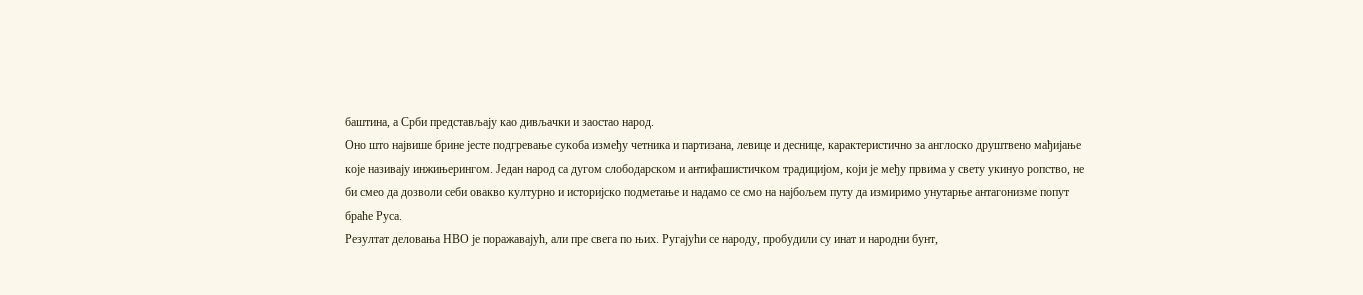баштина, а Срби представљају као дивљачки и заостао народ.
Оно што највише брине јесте подгревање сукоба између четника и партизана, левице и деснице, карактеристично за англоско друштвено мађијање које називају инжињерингом. Један народ са дугом слободарском и антифашистичком традицијом, који је међу првима у свету укинуо ропство, не би смео да дозволи себи овакво културно и историјско подметање и надамо се смо на најбољем путу да измиримо унутарње антагонизме попут браће Руса.
Резултат деловања НВО је поражавајућ, али пре свега по њих. Ругајући се народу, пробудили су инат и народни бунт,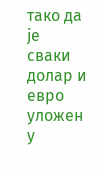тако да је сваки долар и евро уложен у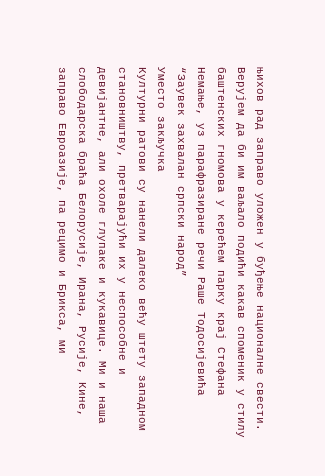њихов рад заправо уложен у буђење националне свести. Верујем да би им ваљало подићи какав споменик у стилу баштенских гномова у керећем парку крај Стефана Немање, уз парафразиране речи Раше Тодосијевића “Заувек захвалан српски народ”
Уместо закључка
Културни ратови су нанели далеко већу штету западном становништву, претварајући их у неспособне и девијантне, али охоле глупаке и кукавице. Ми и наша слободарска браћа Белорусије, Ирана, Русије, Кине, заправо Евроазије, па рецимо и Брикса, ми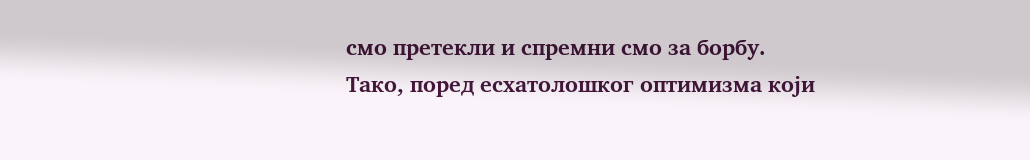смо претекли и спремни смо за борбу. Тако, поред есхатолошког оптимизма који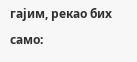гајим, рекао бих само: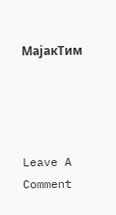МајакТим




Leave A Comment